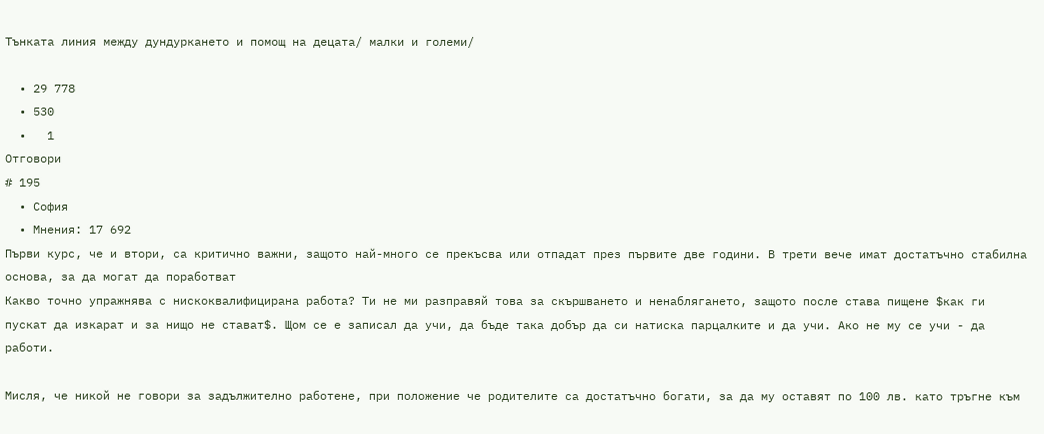Тънката линия между дундуркането и помощ на децата/ малки и големи/

  • 29 778
  • 530
  •   1
Отговори
# 195
  • София
  • Мнения: 17 692
Първи курс, че и втори, са критично важни, защото най-много се прекъсва или отпадат през първите две години. В трети вече имат достатъчно стабилна основа, за да могат да поработват
Какво точно упражнява с нискоквалифицирана работа? Ти не ми разправяй това за скършването и ненаблягането, защото после става пищене $как ги пускат да изкарат и за нищо не стават$. Щом се е записал да учи, да бъде така добър да си натиска парцалките и да учи. Ако не му се учи - да работи.

Мисля, че никой не говори за задължително работене, при положение че родителите са достатъчно богати, за да му оставят по 100 лв. като тръгне към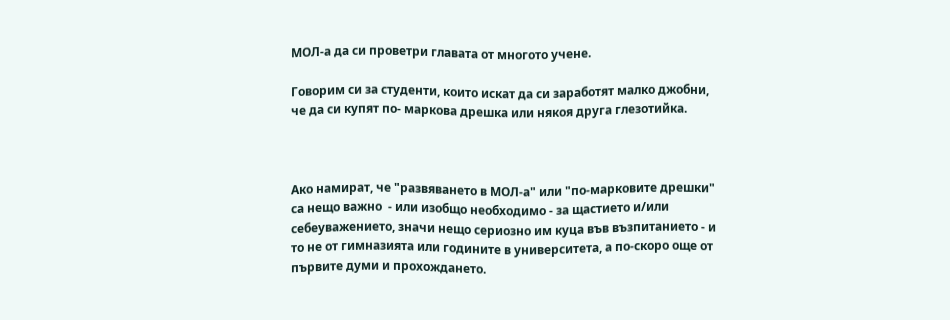МОЛ-а да си проветри главата от многото учене.

Говорим си за студенти, които искат да си заработят малко джобни, че да си купят по- маркова дрешка или някоя друга глезотийка.



Ако намират, че "развяването в МОЛ-а" или "по-марковите дрешки" са нещо важно  - или изобщо необходимо - за щастието и/или себеуважението, значи нещо сериозно им куца във възпитанието - и то не от гимназията или годините в университета, а по-скоро още от първите думи и прохождането.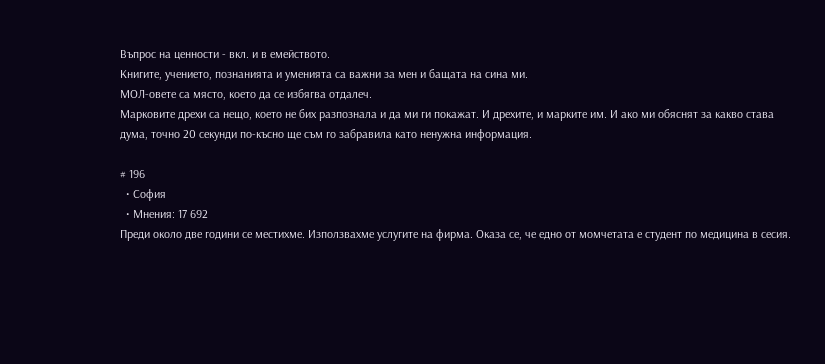Въпрос на ценности - вкл. и в емейството.
Книгите, учението, познанията и уменията са важни за мен и бащата на сина ми.
МОЛ-овете са място, което да се избягва отдалеч.
Марковите дрехи са нещо, което не бих разпознала и да ми ги покажат. И дрехите, и марките им. И ако ми обяснят за какво става дума, точно 20 секунди по-късно ще съм го забравила като ненужна информация.

# 196
  • София
  • Мнения: 17 692
Преди около две години се местихме. Използвахме услугите на фирма. Оказа се, че едно от момчетата е студент по медицина в сесия.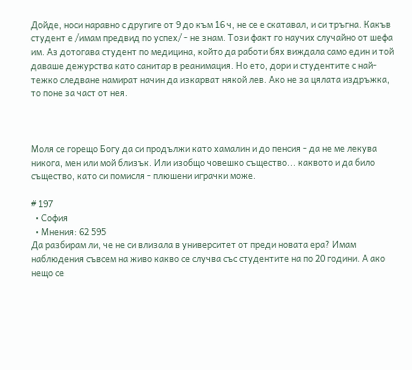Дойде, носи наравно с другиге от 9 до към 16 ч, не се е скатавал, и си тръгна. Какъв студент е /имам предвид по успех/ - не знам. Този факт го научих случайно от шефа им. Аз дотогава студент по медицина, който да работи бях виждала само един и той даваше дежурства като санитар в реанимация. Но ето, дори и студентите с най-тежко следване намират начин да изкарват някой лев. Ако не за цялата издръжка, то поне за част от нея.



Моля се горещо Богу да си продължи като хамалин и до пенсия - да не ме лекува никога, мен или мой близък. Или изобщо човешко същество... каквото и да било същество, като си помисля - плюшени играчки може.

# 197
  • София
  • Мнения: 62 595
Да разбирам ли, че не си влизала в университет от преди новата ера? Имам наблюдения съвсем на живо какво се случва със студентите на по 20 години. А ако нещо се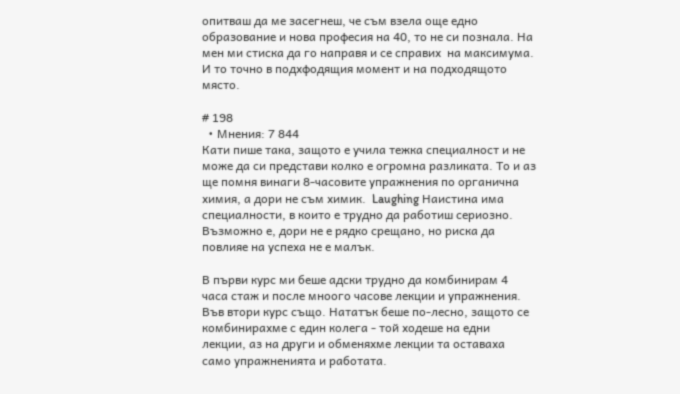опитваш да ме засегнеш, че съм взела още едно образование и нова професия на 40, то не си познала. На мен ми стиска да го направя и се справих  на максимума. И то точно в подхфодящия момент и на подходящото място.

# 198
  • Мнения: 7 844
Кати пише така, защото е учила тежка специалност и не може да си представи колко е огромна разликата. То и аз ще помня винаги 8-часовите упражнения по органична химия, а дори не съм химик.  Laughing Наистина има специалности, в които е трудно да работиш сериозно. Възможно е, дори не е рядко срещано, но риска да повлияе на успеха не е малък.

В първи курс ми беше адски трудно да комбинирам 4 часа стаж и после мноого часове лекции и упражнения. Във втори курс също. Нататък беше по-лесно, защото се комбинирахме с един колега - той ходеше на едни лекции, аз на други и обменяхме лекции та оставаха само упражненията и работата.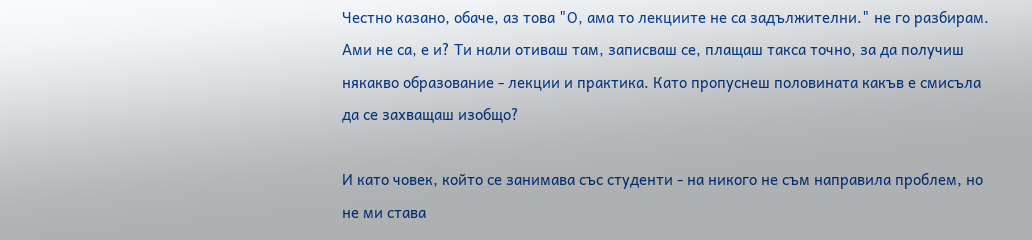Честно казано, обаче, аз това "О, ама то лекциите не са задължителни." не го разбирам. Ами не са, е и? Ти нали отиваш там, записваш се, плащаш такса точно, за да получиш някакво образование - лекции и практика. Като пропуснеш половината какъв е смисъла да се захващаш изобщо?

И като човек, който се занимава със студенти - на никого не съм направила проблем, но не ми става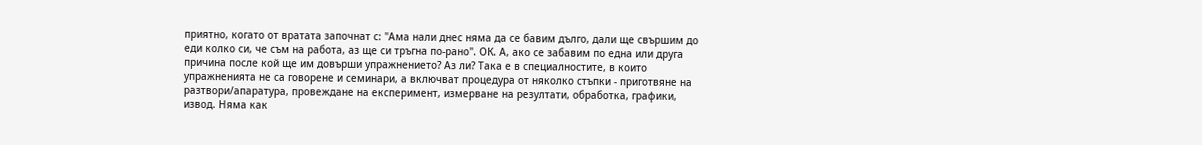приятно, когато от вратата започнат с: "Ама нали днес няма да се бавим дълго, дали ще свършим до еди колко си, че съм на работа, аз ще си тръгна по-рано". ОК. А, ако се забавим по една или друга причина после кой ще им довърши упражнението? Аз ли? Така е в специалностите, в които упражненията не са говорене и семинари, а включват процедура от няколко стъпки - приготвяне на разтвори/апаратура, провеждане на експеримент, измерване на резултати, обработка, графики, извод. Няма как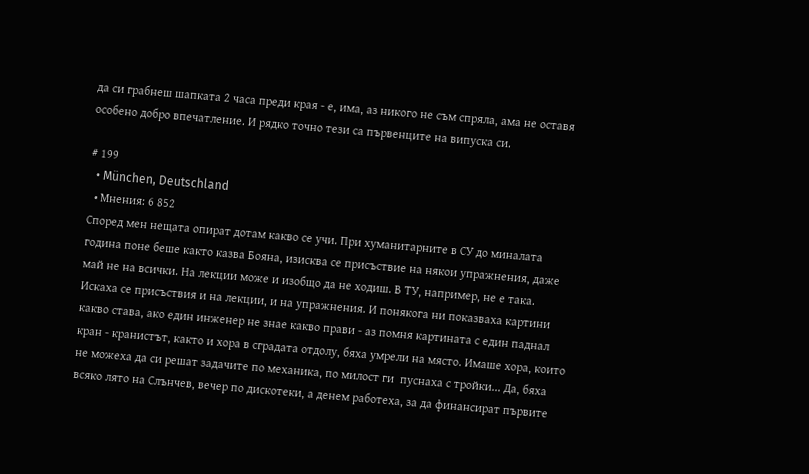да си грабнеш шапката 2 часа преди края - е, има, аз никого не съм спряла, ама не оставя особено добро впечатление. И рядко точно тези са първенците на випуска си.

# 199
  • München, Deutschland
  • Мнения: 6 852
Според мен нещата опират дотам какво се учи. При хуманитарните в СУ до миналата година поне беше както казва Бояна, изисква се присъствие на някои упражнения, даже май не на всички. На лекции може и изобщо да не ходиш. В ТУ, например, не е така. Искаха се присъствия и на лекции, и на упражнения. И понякога ни показваха картини какво става, ако един инженер не знае какво прави - аз помня картината с един паднал кран - кранистът, както и хора в сградата отдолу, бяха умрели на място. Имаше хора, които не можеха да си решат задачите по механика, по милост ги  пуснаха с тройки... Да, бяха всяко лято на Слънчев, вечер по дискотеки, а денем работеха, за да финансират първите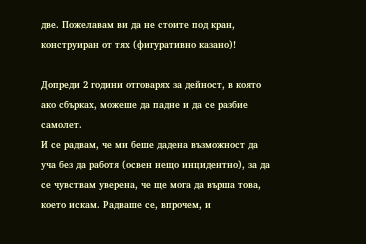две. Пожелавам ви да не стоите под кран, конструиран от тях (фигуративно казано)!

Допреди 2 години отговарях за дейност, в която ако сбърках, можеше да падне и да се разбие самолет.
И се радвам, че ми беше дадена възможност да уча без да работя (освен нещо инцидентно), за да се чувствам уверена, че ще мога да върша това, което искам. Радваше се, впрочем, и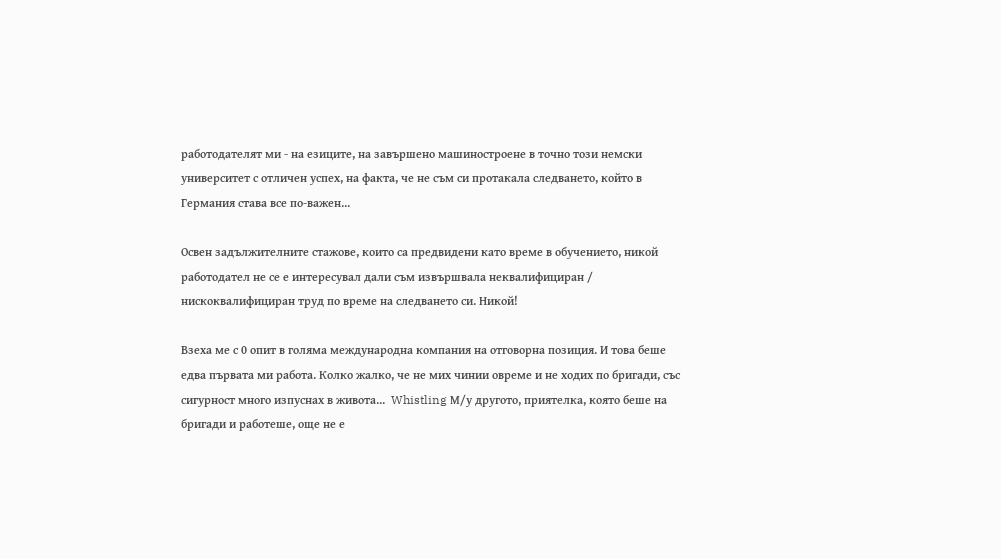работодателят ми - на езиците, на завършено машиностроене в точно този немски университет с отличен успех, на факта, че не съм си протакала следването, който в Германия става все по-важен...

Освен задължителните стажове, които са предвидени като време в обучението, никой работодател не се е интересувал дали съм извършвала неквалифициран / нискоквалифициран труд по време на следването си. Никой!

Взеха ме с 0 опит в голяма международна компания на отговорна позиция. И това беше едва първата ми работа. Колко жалко, че не мих чинии овреме и не ходих по бригади, със сигурност много изпуснах в живота...  Whistling М/у другото, приятелка, която беше на бригади и работеше, още не е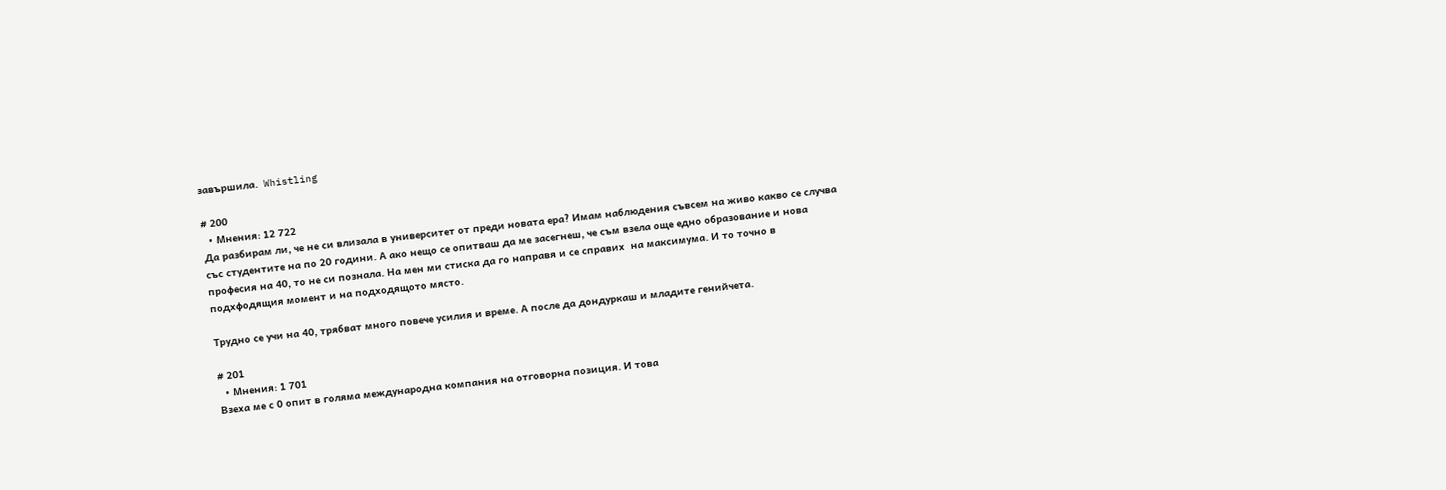завършила.  Whistling

# 200
  • Мнения: 12 722
Да разбирам ли, че не си влизала в университет от преди новата ера? Имам наблюдения съвсем на живо какво се случва със студентите на по 20 години. А ако нещо се опитваш да ме засегнеш, че съм взела още едно образование и нова професия на 40, то не си познала. На мен ми стиска да го направя и се справих  на максимума. И то точно в подхфодящия момент и на подходящото място.

Трудно се учи на 40, трябват много повече усилия и време. А после да дондуркаш и младите генийчета.

# 201
  • Мнения: 1 701
Взеха ме с 0 опит в голяма международна компания на отговорна позиция. И това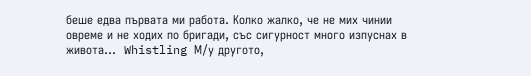беше едва първата ми работа. Колко жалко, че не мих чинии овреме и не ходих по бригади, със сигурност много изпуснах в живота...  Whistling М/у другото,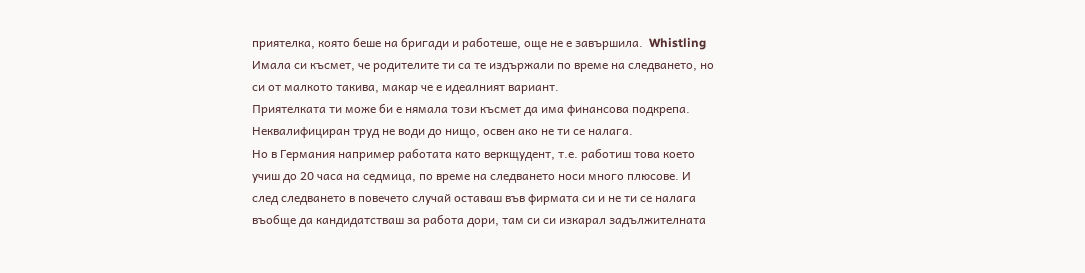приятелка, която беше на бригади и работеше, още не е завършила.  Whistling
Имала си късмет, че родителите ти са те издържали по време на следването, но си от малкото такива, макар че е идеалният вариант.
Приятелката ти може би е нямала този късмет да има финансова подкрепа.
Неквалифициран труд не води до нищо, освен ако не ти се налага.
Но в Германия например работата като веркщудент, т.е. работиш това което учиш до 20 часа на седмица, по време на следването носи много плюсове. И след следването в повечето случай оставаш във фирмата си и не ти се налага въобще да кандидатстваш за работа дори, там си си изкарал задължителната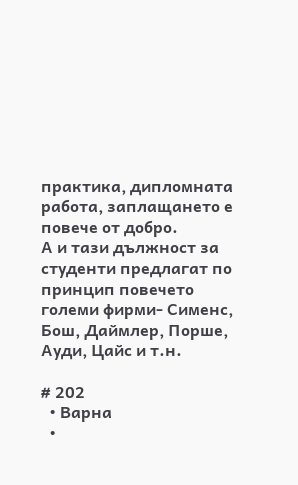практика, дипломната работа, заплащането е повече от добро.
А и тази дължност за студенти предлагат по принцип повечето големи фирми- Сименс, Бош, Даймлер, Порше, Ауди, Цайс и т.н.

# 202
  • Варна
  •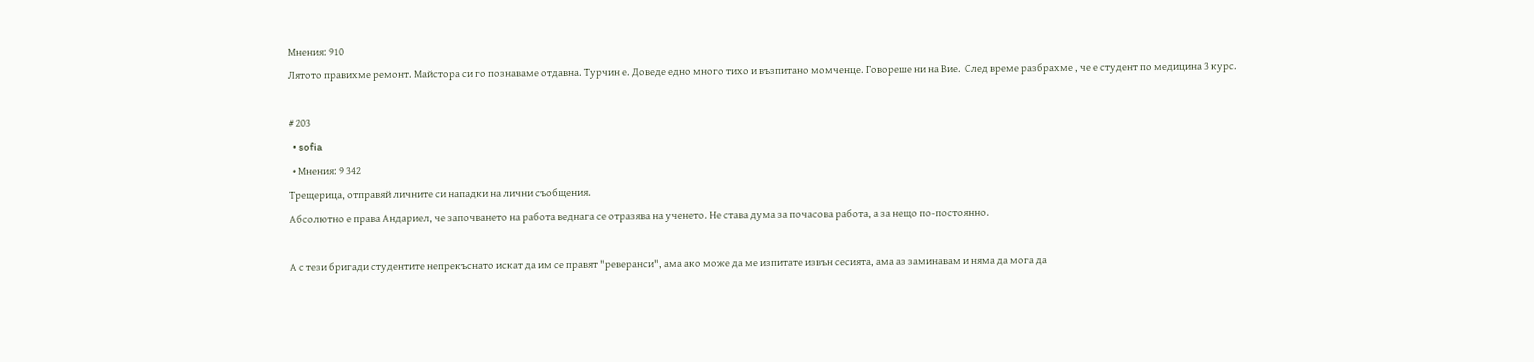Мнения: 910
Лятото правихме ремонт. Майстора си го познаваме отдавна. Турчин е. Доведе едно много тихо и възпитано момченце. Говореше ни на Вие.  След време разбрахме , че е студент по медицина 3 курс.

# 203
  • sofia
  • Мнения: 9 342
Трещерица, отправяй личните си нападки на лични съобщения.
Абсолютно е права Андариел, че започването на работа веднага се отразява на ученето. Не става дума за почасова работа, а за нещо по-постоянно.

А с тези бригади студентите непрекъснато искат да им се правят "реверанси", ама ако може да ме изпитате извън сесията, ама аз заминавам и няма да мога да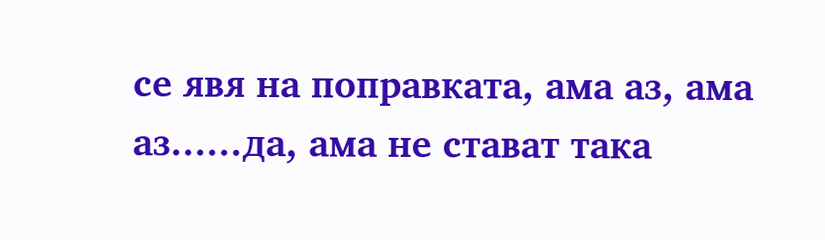се явя на поправката, ама аз, ама аз......да, ама не стават така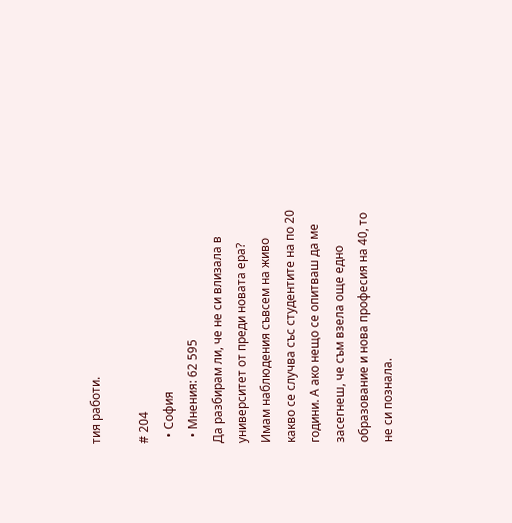тия работи.

# 204
  • София
  • Мнения: 62 595
Да разбирам ли, че не си влизала в университет от преди новата ера? Имам наблюдения съвсем на живо какво се случва със студентите на по 20 години. А ако нещо се опитваш да ме засегнеш, че съм взела още едно образование и нова професия на 40, то не си познала.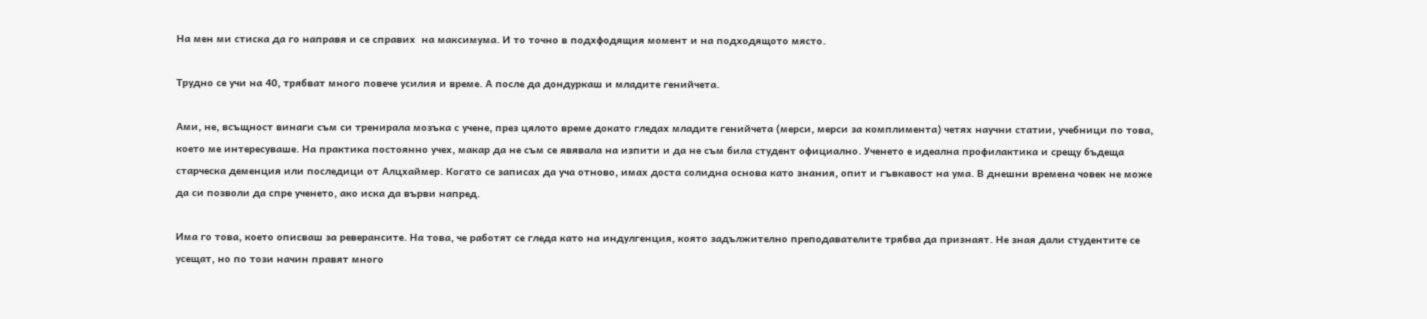На мен ми стиска да го направя и се справих  на максимума. И то точно в подхфодящия момент и на подходящото място.

Трудно се учи на 40, трябват много повече усилия и време. А после да дондуркаш и младите генийчета.

Ами, не, всъщност винаги съм си тренирала мозъка с учене, през цялото време докато гледах младите генийчета (мерси, мерси за комплимента) четях научни статии, учебници по това, което ме интересуваше. На практика постоянно учех, макар да не съм се явявала на изпити и да не съм била студент официално. Ученето е идеална профилактика и срещу бъдеща старческа деменция или последици от Алцхаймер. Когато се записах да уча отново, имах доста солидна основа като знания, опит и гъвкавост на ума. В днешни времена човек не може да си позволи да спре ученето, ако иска да върви напред.

Има го това, което описваш за реверансите. На това, че работят се гледа като на индулгенция, която задължително преподавателите трябва да признаят. Не зная дали студентите се усещат, но по този начин правят много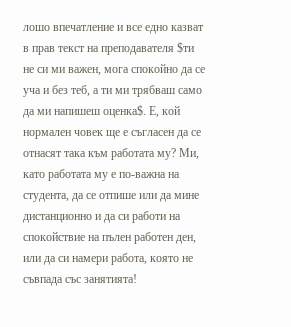лошо впечатление и все едно казват в прав текст на преподавателя $ти не си ми важен, мога спокойно да се уча и без теб, а ти ми трябваш само да ми напишеш оценка$. Е, кой нормален човек ще е съгласен да се отнасят така към работата му? Ми, като работата му е по-важна на студента, да се отпише или да мине дистанционно и да си работи на спокойствие на пълен работен ден, или да си намери работа, която не съвпада със занятията!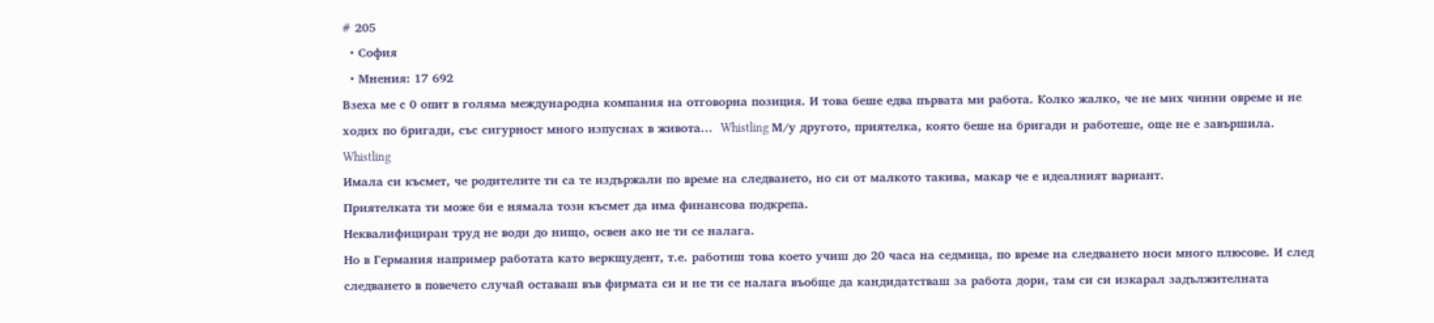# 205
  • София
  • Мнения: 17 692
Взеха ме с 0 опит в голяма международна компания на отговорна позиция. И това беше едва първата ми работа. Колко жалко, че не мих чинии овреме и не ходих по бригади, със сигурност много изпуснах в живота...  Whistling М/у другото, приятелка, която беше на бригади и работеше, още не е завършила.  Whistling
Имала си късмет, че родителите ти са те издържали по време на следването, но си от малкото такива, макар че е идеалният вариант.
Приятелката ти може би е нямала този късмет да има финансова подкрепа.
Неквалифициран труд не води до нищо, освен ако не ти се налага.
Но в Германия например работата като веркщудент, т.е. работиш това което учиш до 20 часа на седмица, по време на следването носи много плюсове. И след следването в повечето случай оставаш във фирмата си и не ти се налага въобще да кандидатстваш за работа дори, там си си изкарал задължителната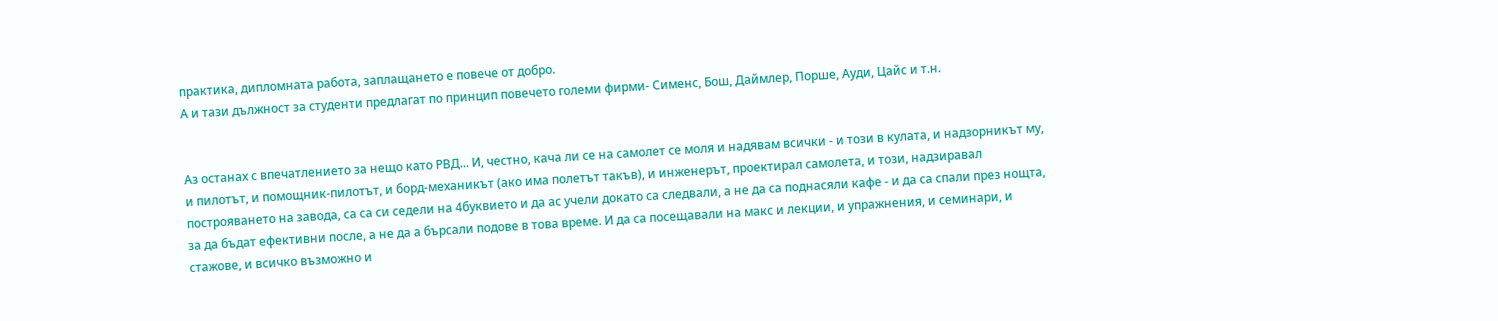практика, дипломната работа, заплащането е повече от добро.
А и тази дължност за студенти предлагат по принцип повечето големи фирми- Сименс, Бош, Даймлер, Порше, Ауди, Цайс и т.н.


Аз останах с впечатлението за нещо като РВД... И, честно, кача ли се на самолет се моля и надявам всички - и този в кулата, и надзорникът му, и пилотът, и помощник-пилотът, и борд-механикът (ако има полетът такъв), и инженерът, проектирал самолета, и този, надзиравал построяването на завода, са са си седели на 4буквието и да ас учели докато са следвали, а не да са поднасяли кафе - и да са спали през нощта, за да бъдат ефективни после, а не да а бърсали подове в това време. И да са посещавали на макс и лекции, и упражнения, и семинари, и стажове, и всичко възможно и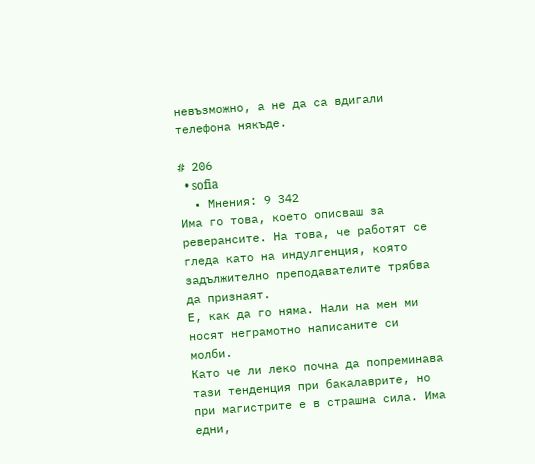невъзможно, а не да са вдигали телефона някъде.

# 206
  • sofia
  • Мнения: 9 342
Има го това, което описваш за реверансите. На това, че работят се гледа като на индулгенция, която задължително преподавателите трябва да признаят.
Е, как да го няма. Нали на мен ми носят неграмотно написаните си молби.
Като че ли леко почна да попреминава тази тенденция при бакалаврите, но при магистрите е в страшна сила. Има едни,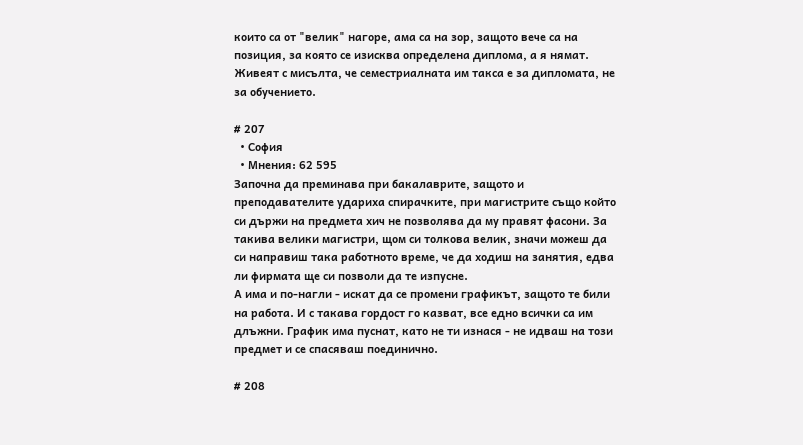които са от "велик" нагоре, ама са на зор, защото вече са на позиция, за която се изисква определена диплома, а я нямат. Живеят с мисълта, че семестриалната им такса е за дипломата, не за обучението.

# 207
  • София
  • Мнения: 62 595
Започна да преминава при бакалаврите, защото и преподавателите удариха спирачките, при магистрите също който си държи на предмета хич не позволява да му правят фасони. За такива велики магистри, щом си толкова велик, значи можеш да си направиш така работното време, че да ходиш на занятия, едва ли фирмата ще си позволи да те изпусне.
А има и по-нагли - искат да се промени графикът, защото те били на работа. И с такава гордост го казват, все едно всички са им длъжни. График има пуснат, като не ти изнася - не идваш на този предмет и се спасяваш поединично.

# 208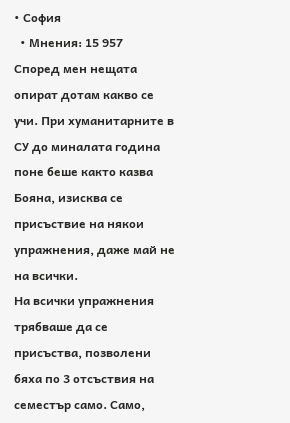• София
  • Мнения: 15 957
Според мен нещата опират дотам какво се учи. При хуманитарните в СУ до миналата година поне беше както казва Бояна, изисква се присъствие на някои упражнения, даже май не на всички.
На всички упражнения трябваше да се присъства, позволени бяха по 3 отсъствия на семестър само. Само,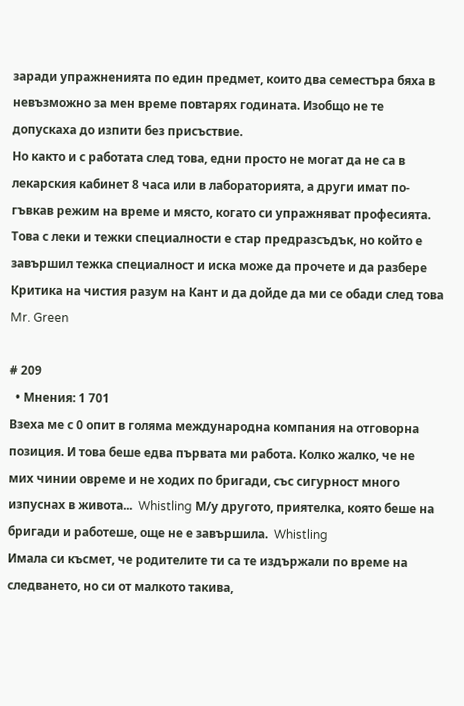заради упражненията по един предмет, които два семестъра бяха в невъзможно за мен време повтарях годината. Изобщо не те допускаха до изпити без присъствие.
Но както и с работата след това, едни просто не могат да не са в лекарския кабинет 8 часа или в лабораторията, а други имат по-гъвкав режим на време и място, когато си упражняват професията. Това с леки и тежки специалности е стар предразсъдък, но който е завършил тежка специалност и иска може да прочете и да разбере Критика на чистия разум на Кант и да дойде да ми се обади след това Mr. Green

# 209
  • Мнения: 1 701
Взеха ме с 0 опит в голяма международна компания на отговорна позиция. И това беше едва първата ми работа. Колко жалко, че не мих чинии овреме и не ходих по бригади, със сигурност много изпуснах в живота...  Whistling М/у другото, приятелка, която беше на бригади и работеше, още не е завършила.  Whistling
Имала си късмет, че родителите ти са те издържали по време на следването, но си от малкото такива,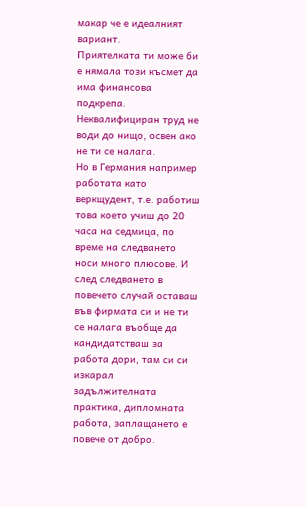макар че е идеалният вариант.
Приятелката ти може би е нямала този късмет да има финансова подкрепа.
Неквалифициран труд не води до нищо, освен ако не ти се налага.
Но в Германия например работата като веркщудент, т.е. работиш това което учиш до 20 часа на седмица, по време на следването носи много плюсове. И след следването в повечето случай оставаш във фирмата си и не ти се налага въобще да кандидатстваш за работа дори, там си си изкарал задължителната практика, дипломната работа, заплащането е повече от добро.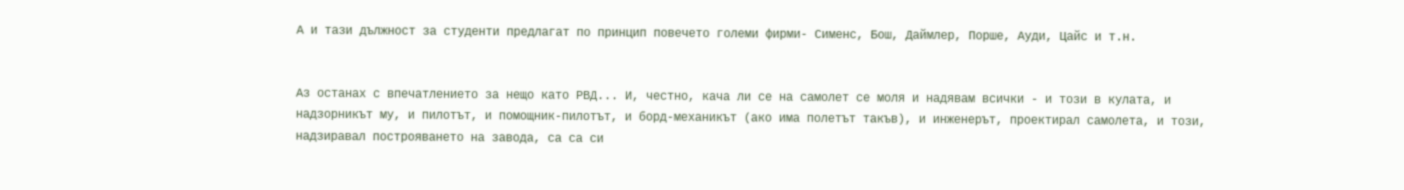А и тази дължност за студенти предлагат по принцип повечето големи фирми- Сименс, Бош, Даймлер, Порше, Ауди, Цайс и т.н.


Аз останах с впечатлението за нещо като РВД... И, честно, кача ли се на самолет се моля и надявам всички - и този в кулата, и надзорникът му, и пилотът, и помощник-пилотът, и борд-механикът (ако има полетът такъв), и инженерът, проектирал самолета, и този, надзиравал построяването на завода, са са си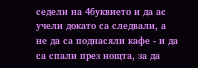седели на 4буквието и да ас учели докато са следвали, а не да са поднасяли кафе - и да са спали през нощта, за да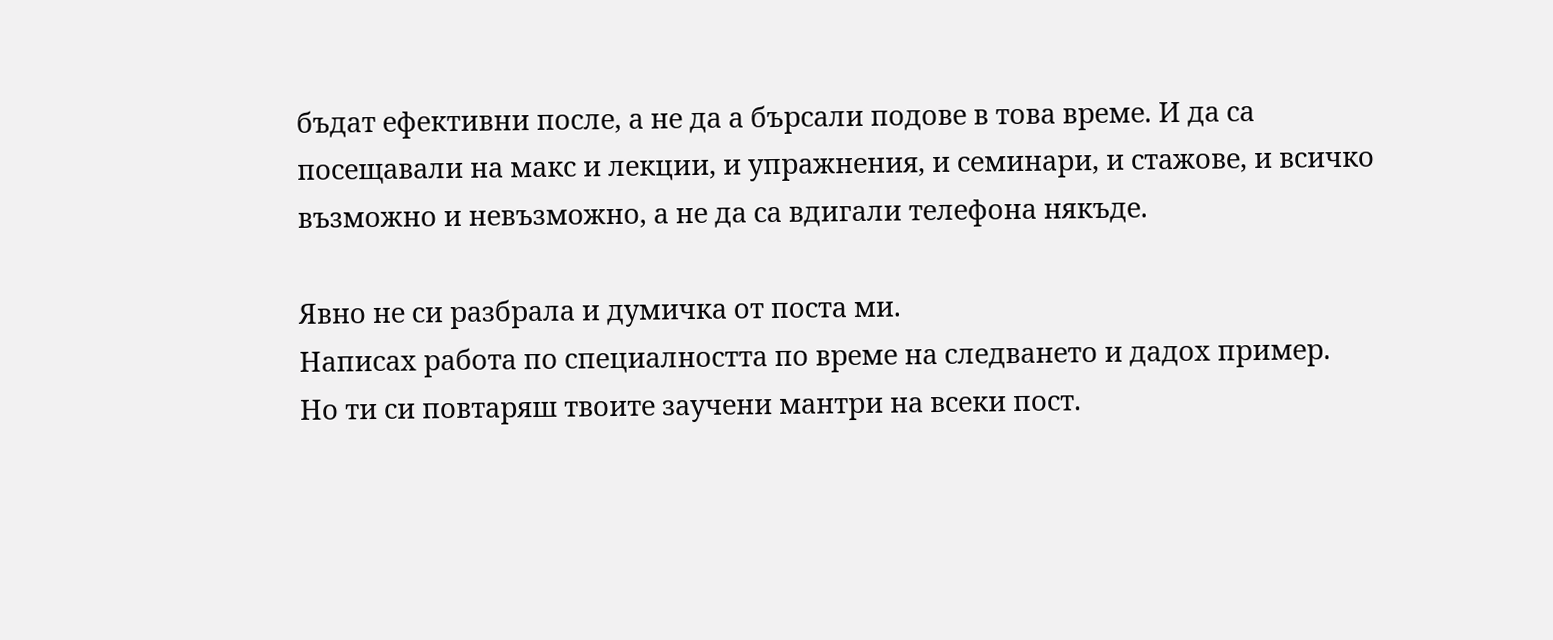бъдат ефективни после, а не да а бърсали подове в това време. И да са посещавали на макс и лекции, и упражнения, и семинари, и стажове, и всичко възможно и невъзможно, а не да са вдигали телефона някъде.

Явно не си разбрала и думичка от поста ми.
Написах работа по специалността по време на следването и дадох пример.
Но ти си повтаряш твоите заучени мантри на всеки пост.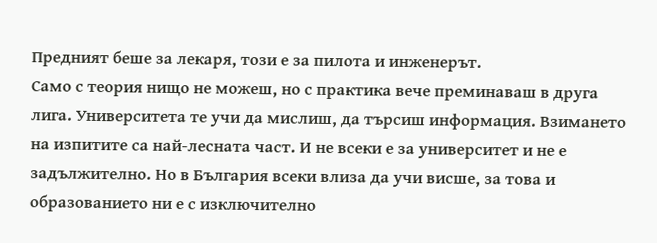Предният беше за лекаря, този е за пилота и инженерът.
Само с теория нищо не можеш, но с практика вече преминаваш в друга лига. Университета те учи да мислиш, да търсиш информация. Взимането на изпитите са най-лесната част. И не всеки е за университет и не е задължително. Но в България всеки влиза да учи висше, за това и образованието ни е с изключително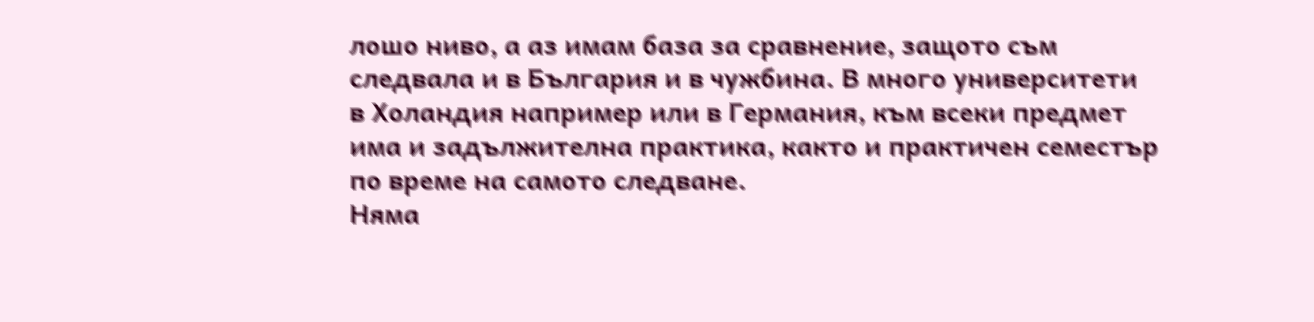лошо ниво, а аз имам база за сравнение, защото съм следвала и в България и в чужбина. В много университети в Холандия например или в Германия, към всеки предмет има и задължителна практика, както и практичен семестър по време на самото следване.
Няма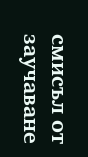смисъл от заучаване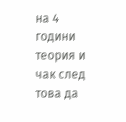на 4 години теория и чак след това да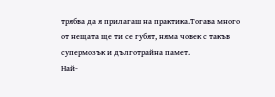трябва да я прилагаш на практика.Тогава много от нещата ще ти се губят, няма човек с такъв супермозък и дълготрайна памет.
Най-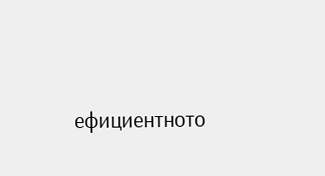ефициентното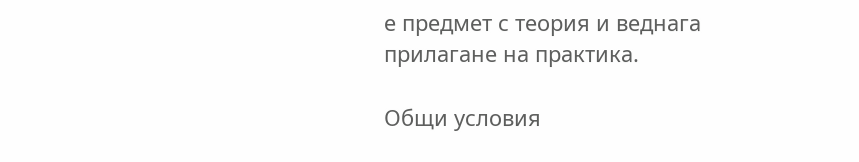е предмет с теория и веднага прилагане на практика.

Общи условия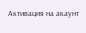Активация на акаунт